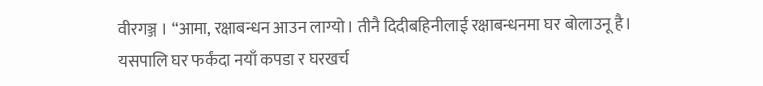वीरगञ्ज । “आमा, रक्षाबन्धन आउन लाग्यो। तीनै दिदीबहिनीलाई रक्षाबन्धनमा घर बोलाउनू है। यसपालि घर फर्कंदा नयाँ कपडा र घरखर्च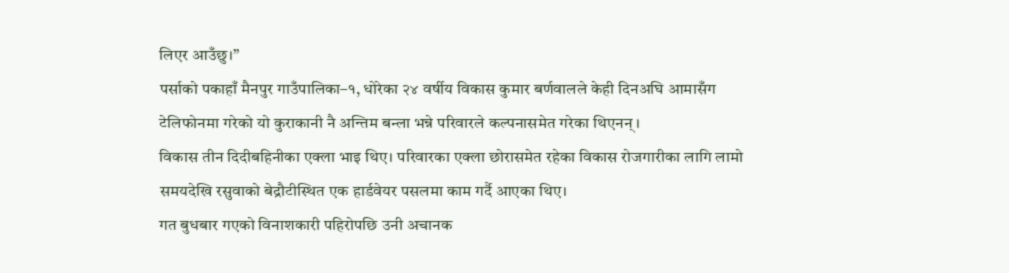लिएर आउँछु।”
पर्साको पकाहाँ मैनपुर गाउँपालिका–१, धोरेका २४ वर्षीय विकास कुमार बर्णवालले केही दिनअघि आमासँग टेलिफोनमा गरेको यो कुराकानी नै अन्तिम बन्ला भन्ने परिवारले कल्पनासमेत गरेका थिएनन्।
विकास तीन दिदीबहिनीका एक्ला भाइ थिए। परिवारका एक्ला छोरासमेत रहेका विकास रोजगारीका लागि लामो समयदेखि रसुवाको बेद्रौटीस्थित एक हार्डवेयर पसलमा काम गर्दै आएका थिए।
गत बुधबार गएको विनाशकारी पहिरोपछि उनी अचानक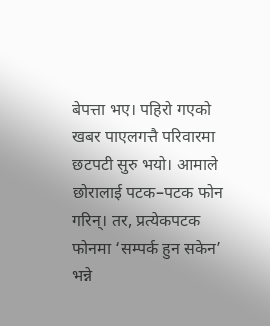बेपत्ता भए। पहिरो गएको खबर पाएलगत्तै परिवारमा छटपटी सुरु भयो। आमाले छोरालाई पटक–पटक फोन गरिन्। तर, प्रत्येकपटक फोनमा ‘सम्पर्क हुन सकेन’ भन्ने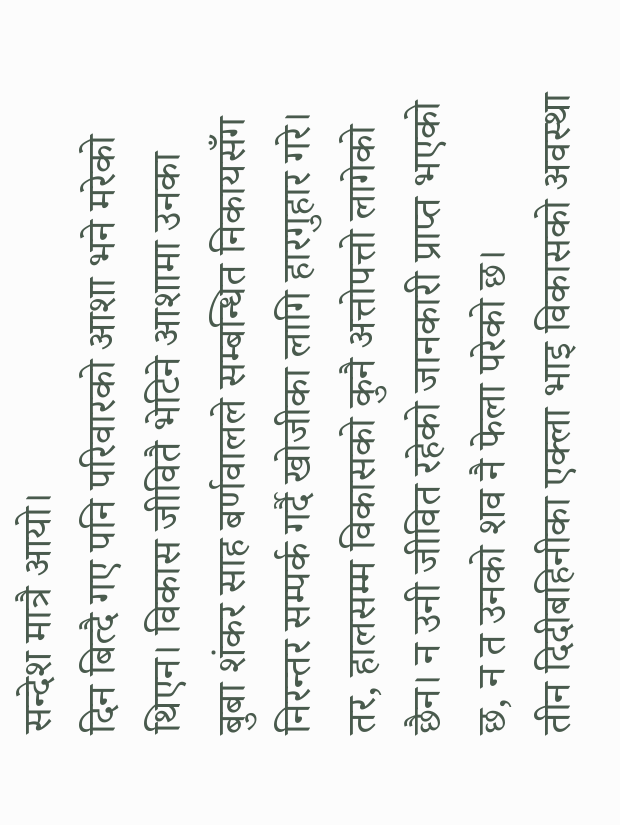सन्देश मात्रै आयो।
दिन बित्दै गए पनि परिवारको आशा भने मरेको थिएन। विकास जीवितै भेटिने आशामा उनका बुबा शंकर साह बर्णवालले सम्बन्धित निकायसँग निरन्तर सम्पर्क गर्दै खोजीका लागि हारगुहार गरे।
तर, हालसम्म विकासको कुनै अत्तोपत्तो लागेको छैन। न उनी जीवित रहेको जानकारी प्राप्त भएको छ, न त उनको शव नै फेला परेको छ।
तीन दिदीबहिनीका एक्ला भाइ विकासको अवस्था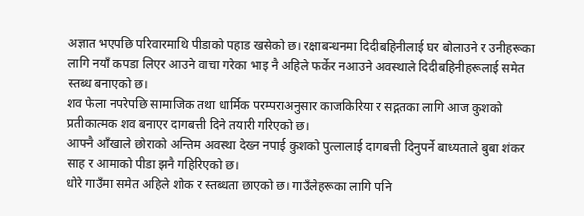अज्ञात भएपछि परिवारमाथि पीडाको पहाड खसेको छ। रक्षाबन्धनमा दिदीबहिनीलाई घर बोलाउने र उनीहरूका लागि नयाँ कपडा लिएर आउने वाचा गरेका भाइ नै अहिले फर्केर नआउने अवस्थाले दिदीबहिनीहरूलाई समेत स्तब्ध बनाएको छ।
शव फेला नपरेपछि सामाजिक तथा धार्मिक परम्पराअनुसार काजकिरिया र सद्गतका लागि आज कुशको प्रतीकात्मक शव बनाएर दागबत्ती दिने तयारी गरिएको छ।
आफ्नै आँखाले छोराको अन्तिम अवस्था देख्न नपाई कुशको पुत्लालाई दागबत्ती दिनुपर्ने बाध्यताले बुबा शंकर साह र आमाको पीडा झनै गहिरिएको छ।
धोरे गाउँमा समेत अहिले शोक र स्तब्धता छाएको छ। गाउँलेहरूका लागि पनि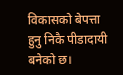विकासको बेपत्ता हुनु निकै पीडादायी बनेको छ।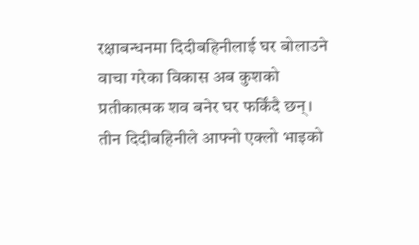रक्षाबन्धनमा दिदीबहिनीलाई घर बोलाउने वाचा गरेका विकास अब कुशको प्रतीकात्मक शव बनेर घर फर्किंदै छन्। तीन दिदीबहिनीले आफ्नो एक्लो भाइको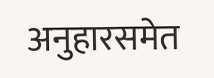अनुहारसमेत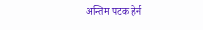अन्तिम पटक हेर्न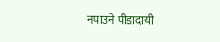नपाउने पीडादायी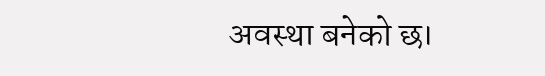अवस्था बनेको छ।